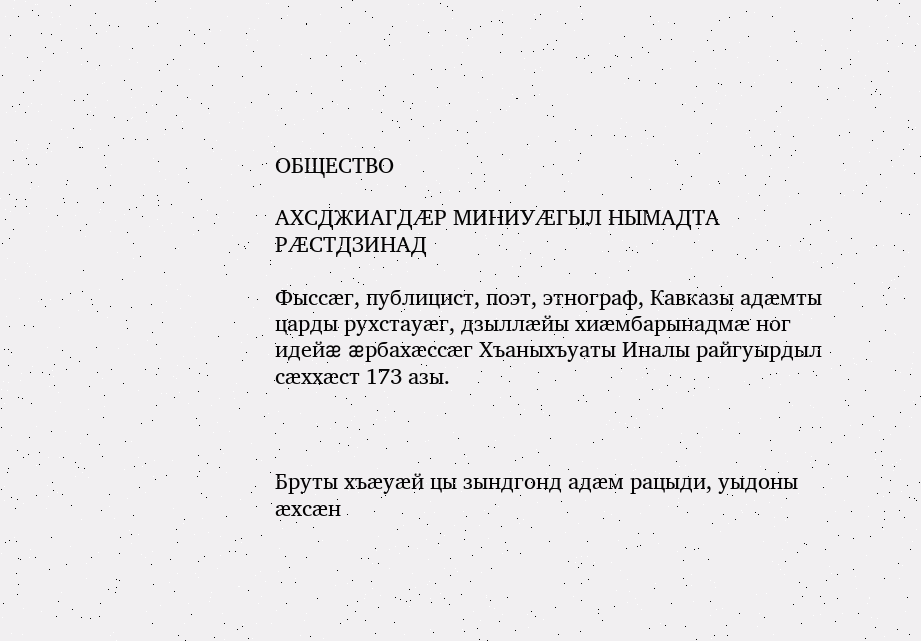ОБЩЕСТВО

АХСДЖИАГДÆР МИНИУÆГЫЛ НЫМАДТА РÆСТДЗИНАД

Фыссæг, публицист, поэт, этнограф, Кавказы адæмты царды рухстауæг, дзыллæйы хиæмбарынадмæ ног идейæ æрбахæссæг Хъаныхъуаты Иналы райгуырдыл сæххæст 173 азы.



Бруты хъæуæй цы зындгонд адæм рацыди, уыдоны æхсæн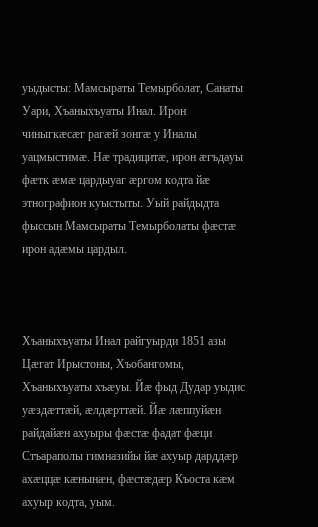уыдысты: Мамсыраты Темырболат, Санаты Уари, Хъаныхъуаты Инал. Ирон чиныгкæсæг рагæй зонгæ у Иналы уацмыстимæ. Нæ традицитæ, ирон æгъдауы фæтк æмæ цардыуаг æргом кодта йæ этнографион куыстыты. Уый райдыдта фыссын Мамсыраты Темырболаты фæстæ ирон адæмы цардыл.



Хъаныхъуаты Инал райгуырди 1851 азы Цæгат Ирыстоны, Хъобангомы, Хъаныхъуаты хъæуы. Йæ фыд Дудар уыдис уæздæттæй, æлдæрттæй. Йæ лæппуйæн райдайæн ахуыры фæстæ фадат фæци Стъараполы гимназийы йæ ахуыр дарддæр ахæццæ кæнынæн, фæстæдæр Къоста кæм ахуыр кодта, уым.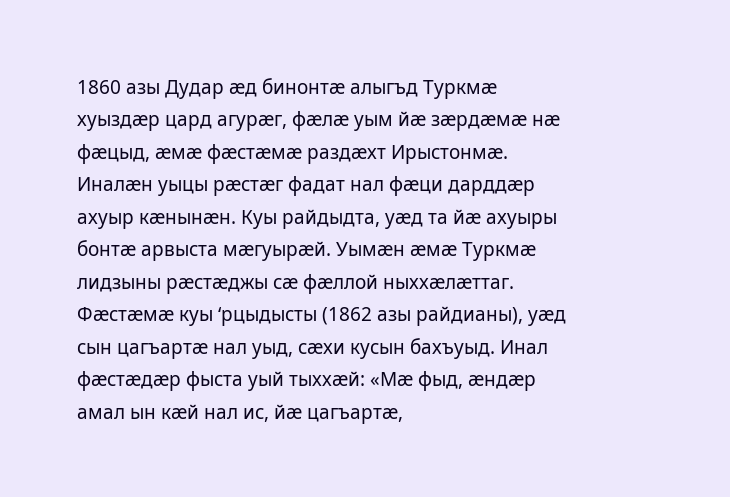1860 азы Дудар æд бинонтæ алыгъд Туркмæ хуыздæр цард агурæг, фæлæ уым йæ зæрдæмæ нæ фæцыд, æмæ фæстæмæ раздæхт Ирыстонмæ. Иналæн уыцы рæстæг фадат нал фæци дарддæр ахуыр кæнынæн. Куы райдыдта, уæд та йæ ахуыры бонтæ арвыста мæгуырæй. Уымæн æмæ Туркмæ лидзыны рæстæджы сæ фæллой ныххæлæттаг. Фæстæмæ куы ‘рцыдысты (1862 азы райдианы), уæд сын цагъартæ нал уыд, сæхи кусын бахъуыд. Инал фæстæдæр фыста уый тыххæй: «Мæ фыд, æндæр амал ын кæй нал ис, йæ цагъартæ,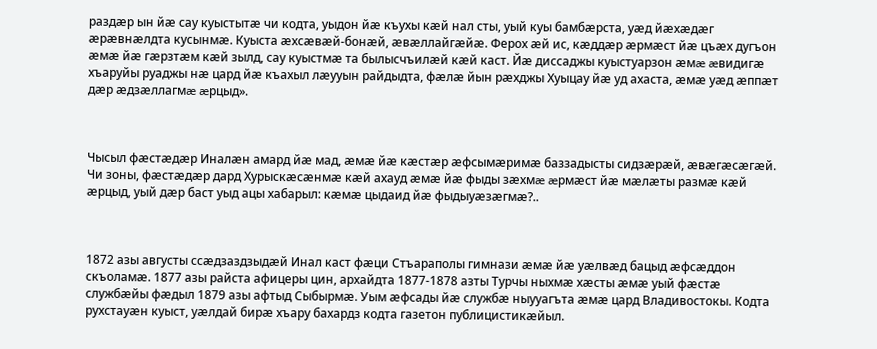раздæр ын йæ сау куыстытæ чи кодта, уыдон йæ къухы кæй нал сты, уый куы бамбæрста, уæд йæхæдæг æрæвнæлдта кусынмæ. Куыста æхсæвæй-бонæй, æвæллайгæйæ. Ферох æй ис, кæддæр æрмæст йæ цъæх дугъон æмæ йæ гæрзтæм кæй зылд, сау куыстмæ та былысчъилæй кæй каст. Йæ диссаджы куыстуарзон æмæ æвидигæ хъаруйы руаджы нæ цард йæ къахыл лæууын райдыдта, фæлæ йын рæхджы Хуыцау йæ уд ахаста, æмæ уæд æппæт дæр æдзæллагмæ æрцыд».



Чысыл фæстæдæр Иналæн амард йæ мад, æмæ йæ кæстæр æфсымæримæ баззадысты сидзæрæй, æвæгæсæгæй. Чи зоны, фæстæдæр дард Хурыскæсæнмæ кæй ахауд æмæ йæ фыды зæхмæ æрмæст йæ мæлæты размæ кæй æрцыд, уый дæр баст уыд ацы хабарыл: кæмæ цыдаид йæ фыдыуæзæгмæ?..



1872 азы августы ссæдзаздзыдæй Инал каст фæци Стъараполы гимнази æмæ йæ уæлвæд бацыд æфсæддон скъоламæ. 1877 азы райста афицеры цин, архайдта 1877-1878 азты Турчы ныхмæ хæсты æмæ уый фæстæ службæйы фæдыл 1879 азы афтыд Сыбырмæ. Уым æфсады йæ службæ ныууагъта æмæ цард Владивостокы. Кодта рухстауæн куыст, уæлдай бирæ хъару бахардз кодта газетон публицистикæйыл.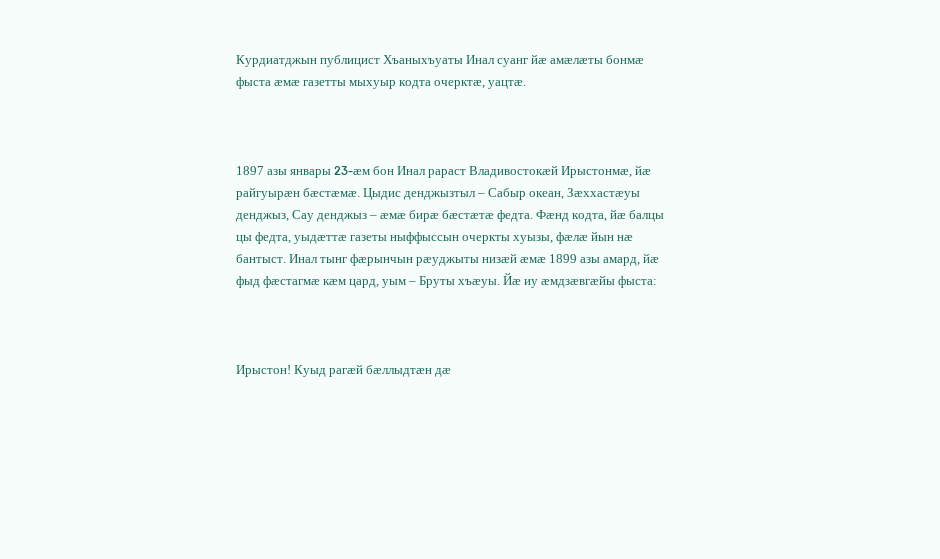Курдиатджын публицист Хъаныхъуаты Инал суанг йæ амæлæты бонмæ фыста æмæ газетты мыхуыр кодта очерктæ, уацтæ.



1897 азы январы 23-æм бон Инал рараст Владивостокæй Ирыстонмæ, йæ райгуырæн бæстæмæ. Цыдис денджызтыл – Сабыр океан, Зæххастæуы денджыз, Сау денджыз – æмæ бирæ бæстæтæ федта. Фæнд кодта, йæ балцы цы федта, уыдæттæ газеты ныффыссын очеркты хуызы, фæлæ йын нæ бантыст. Инал тынг фæрынчын рæуджыты низæй æмæ 1899 азы амард, йæ фыд фæстагмæ кæм цард, уым – Бруты хъæуы. Йæ иу æмдзæвгæйы фыста:



Ирыстон! Куыд рагæй бæллыдтæн дæ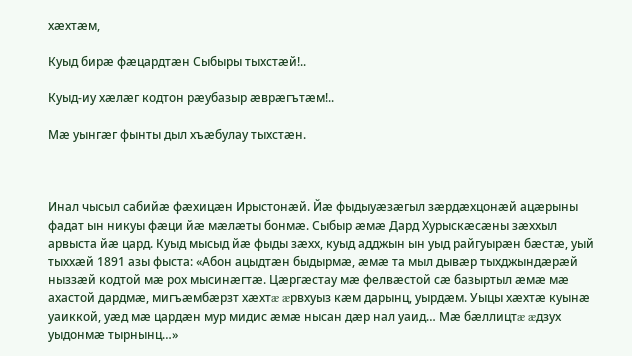хæхтæм,

Куыд бирæ фæцардтæн Сыбыры тыхстæй!..

Куыд-иу хæлæг кодтон рæубазыр æврæгътæм!..

Мæ уынгæг фынты дыл хъæбулау тыхстæн.



Инал чысыл сабийæ фæхицæн Ирыстонæй. Йæ фыдыуæзæгыл зæрдæхцонæй ацæрыны фадат ын никуы фæци йæ мæлæты бонмæ. Сыбыр æмæ Дард Хурыскæсæны зæххыл арвыста йæ цард. Куыд мысыд йæ фыды зæхх, куыд адджын ын уыд райгуырæн бæстæ, уый тыххæй 1891 азы фыста: «Абон ацыдтæн быдырмæ, æмæ та мыл дывæр тыхджындæрæй ныззæй кодтой мæ рох мысинæгтæ. Цæргæстау мæ фелвæстой сæ базыртыл æмæ мæ ахастой дардмæ, мигъæмбæрзт хæхтæ æрвхуыз кæм дарынц, уырдæм. Уыцы хæхтæ куынæ уаиккой, уæд мæ цардæн мур мидис æмæ нысан дæр нал уаид… Мæ бæллицтæ æдзух уыдонмæ тырнынц…»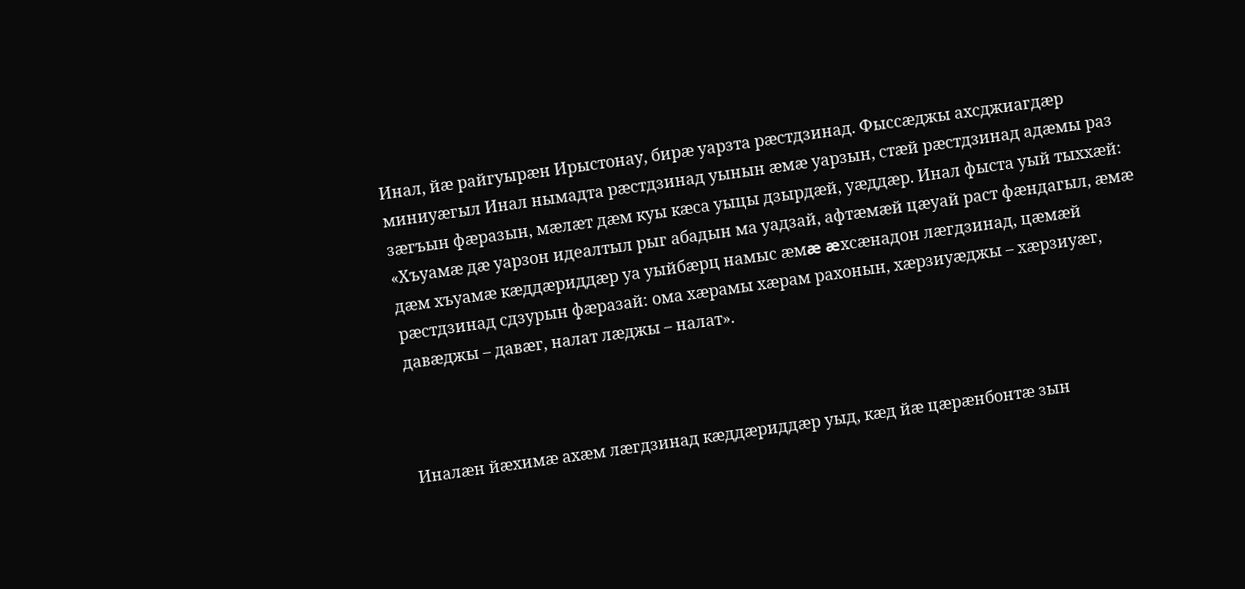Инал, йæ райгуырæн Ирыстонау, бирæ уарзта рæстдзинад. Фыссæджы ахсджиагдæр миниуæгыл Инал нымадта рæстдзинад уынын æмæ уарзын, стæй рæстдзинад адæмы раз зæгъын фæразын, мæлæт дæм куы кæса уыцы дзырдæй, уæддæр. Инал фыста уый тыххæй: «Хъуамæ дæ уарзон идеалтыл рыг абадын ма уадзай, афтæмæй цæуай раст фæндагыл, æмæ дæм хъуамæ кæддæриддæр уа уыйбæрц намыс æмæ æхсæнадон лæгдзинад, цæмæй рæстдзинад сдзурын фæразай: ома хæрамы хæрам рахонын, хæрзиуæджы – хæрзиуæг, давæджы – давæг, налат лæджы – налат».



Иналæн йæхимæ ахæм лæгдзинад кæддæриддæр уыд, кæд йæ цæрæнбонтæ зын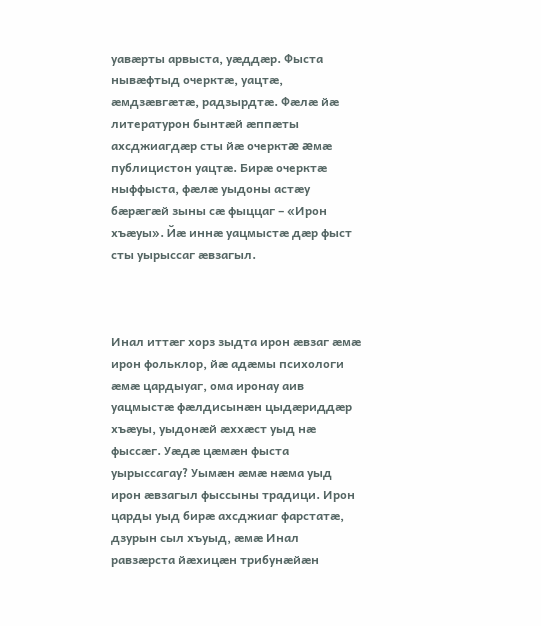уавæрты арвыста, уæддæр. Фыста нывæфтыд очерктæ, уацтæ, æмдзæвгæтæ, радзырдтæ. Фæлæ йæ литературон бынтæй æппæты ахсджиагдæр сты йæ очерктæ æмæ публицистон уацтæ. Бирæ очерктæ ныффыста, фæлæ уыдоны астæу бæрæгæй зыны сæ фыццаг – «Ирон хъæуы». Йæ иннæ уацмыстæ дæр фыст сты уырыссаг æвзагыл.



Инал иттæг хорз зыдта ирон æвзаг æмæ ирон фольклор, йæ адæмы психологи æмæ цардыуаг, ома иронау аив уацмыстæ фæлдисынæн цыдæриддæр хъæуы, уыдонæй æххæст уыд нæ фыссæг. Уæдæ цæмæн фыста уырыссагау? Уымæн æмæ нæма уыд ирон æвзагыл фыссыны традици. Ирон царды уыд бирæ ахсджиаг фарстатæ, дзурын сыл хъуыд, æмæ Инал равзæрста йæхицæн трибунæйæн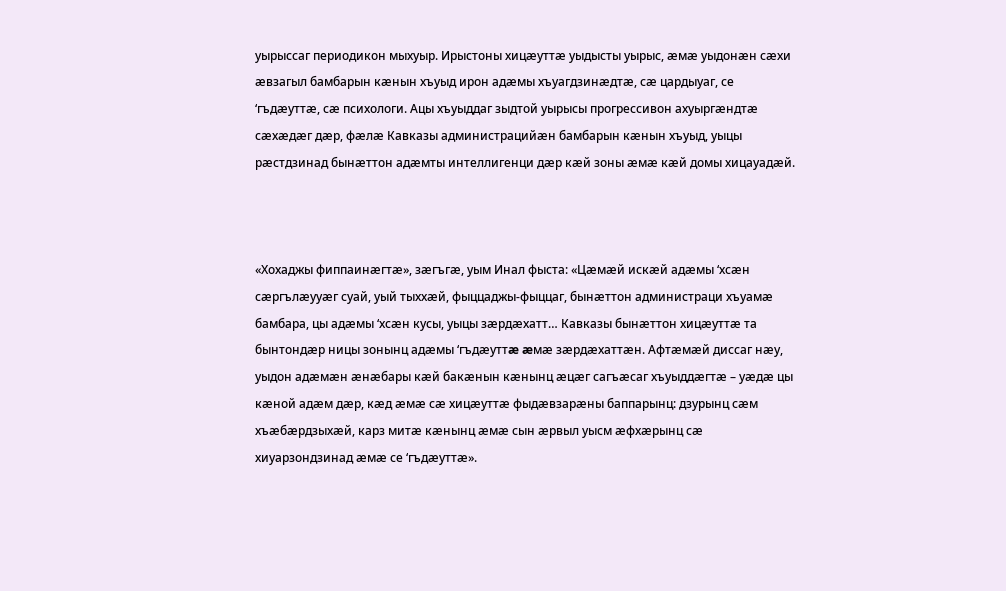уырыссаг периодикон мыхуыр. Ирыстоны хицæуттæ уыдысты уырыс, æмæ уыдонæн сæхи æвзагыл бамбарын кæнын хъуыд ирон адæмы хъуагдзинæдтæ, сæ цардыуаг, се ‘гъдæуттæ, сæ психологи. Ацы хъуыддаг зыдтой уырысы прогрессивон ахуыргæндтæ сæхæдæг дæр, фæлæ Кавказы администрацийæн бамбарын кæнын хъуыд, уыцы рæстдзинад бынæттон адæмты интеллигенци дæр кæй зоны æмæ кæй домы хицауадæй.



«Хохаджы фиппаинæгтæ», зæгъгæ, уым Инал фыста: «Цæмæй искæй адæмы ‘хсæн сæргълæууæг суай, уый тыххæй, фыццаджы-фыццаг, бынæттон администраци хъуамæ бамбара, цы адæмы ‘хсæн кусы, уыцы зæрдæхатт… Кавказы бынæттон хицæуттæ та бынтондæр ницы зонынц адæмы ‘гъдæуттæ æмæ зæрдæхаттæн. Афтæмæй диссаг нæу, уыдон адæмæн æнæбары кæй бакæнын кæнынц æцæг сагъæсаг хъуыддæгтæ – уæдæ цы кæной адæм дæр, кæд æмæ сæ хицæуттæ фыдæвзарæны баппарынц: дзурынц сæм хъæбæрдзыхæй, карз митæ кæнынц æмæ сын æрвыл уысм æфхæрынц сæ хиуарзондзинад æмæ се ‘гъдæуттæ».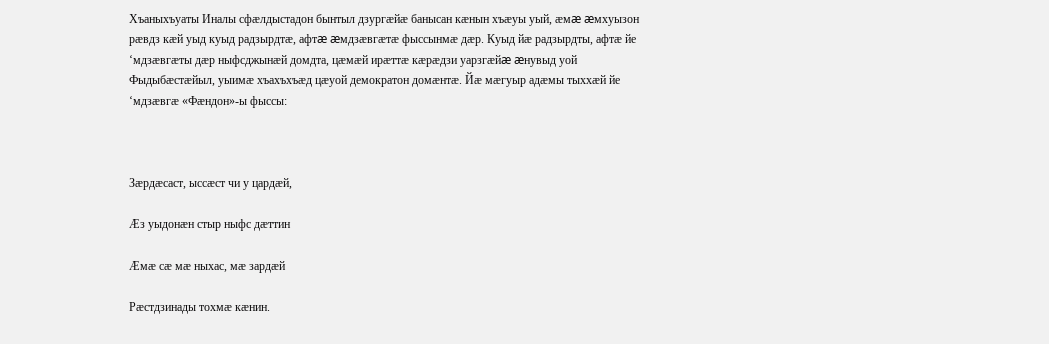Хъаныхъуаты Иналы сфæлдыстадон бынтыл дзургæйæ банысан кæнын хъæуы уый, æмæ æмхуызон рæвдз кæй уыд куыд радзырдтæ, афтæ æмдзæвгæтæ фыссынмæ дæр. Куыд йæ радзырдты, афтæ йе ‘мдзæвгæты дæр ныфсджынæй домдта, цæмæй ирæттæ кæрæдзи уарзгæйæ æнувыд уой Фыдыбæстæйыл, уыимæ хъахъхъæд цæуой демократон домæнтæ. Йæ мæгуыр адæмы тыххæй йе ‘мдзæвгæ «Фæндон»-ы фыссы:



Зæрдæсаст, ыссæст чи у цардæй,

Æз уыдонæн стыр ныфс дæттин

Æмæ сæ мæ ныхас, мæ зардæй

Рæстдзинады тохмæ кæнин.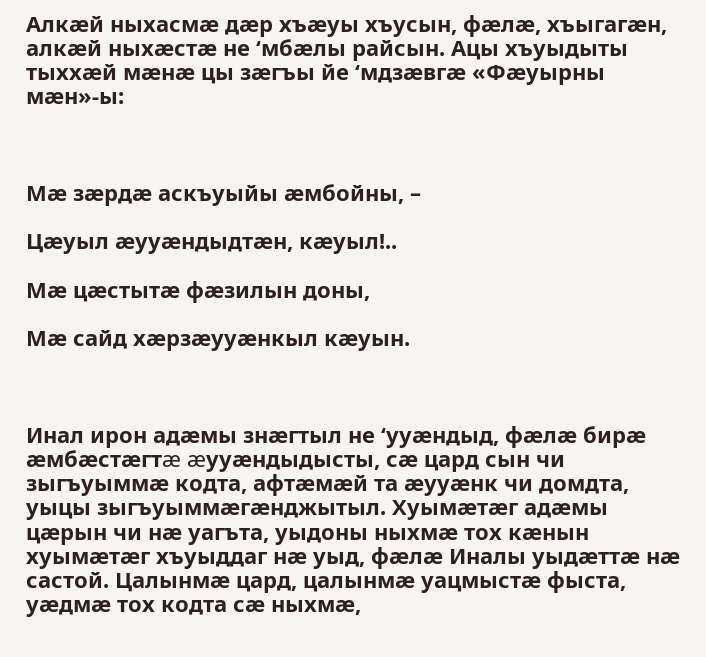Алкæй ныхасмæ дæр хъæуы хъусын, фæлæ, хъыгагæн, алкæй ныхæстæ не ‘мбæлы райсын. Ацы хъуыдыты тыххæй мæнæ цы зæгъы йе ‘мдзæвгæ «Фæуырны мæн»-ы:



Мæ зæрдæ аскъуыйы æмбойны, –

Цæуыл æууæндыдтæн, кæуыл!..

Мæ цæстытæ фæзилын доны,

Мæ сайд хæрзæууæнкыл кæуын.



Инал ирон адæмы знæгтыл не ‘ууæндыд, фæлæ бирæ æмбæстæгтæ æууæндыдысты, сæ цард сын чи зыгъуыммæ кодта, афтæмæй та æууæнк чи домдта, уыцы зыгъуыммæгæнджытыл. Хуымæтæг адæмы цæрын чи нæ уагъта, уыдоны ныхмæ тох кæнын хуымæтæг хъуыддаг нæ уыд, фæлæ Иналы уыдæттæ нæ састой. Цалынмæ цард, цалынмæ уацмыстæ фыста, уæдмæ тох кодта сæ ныхмæ,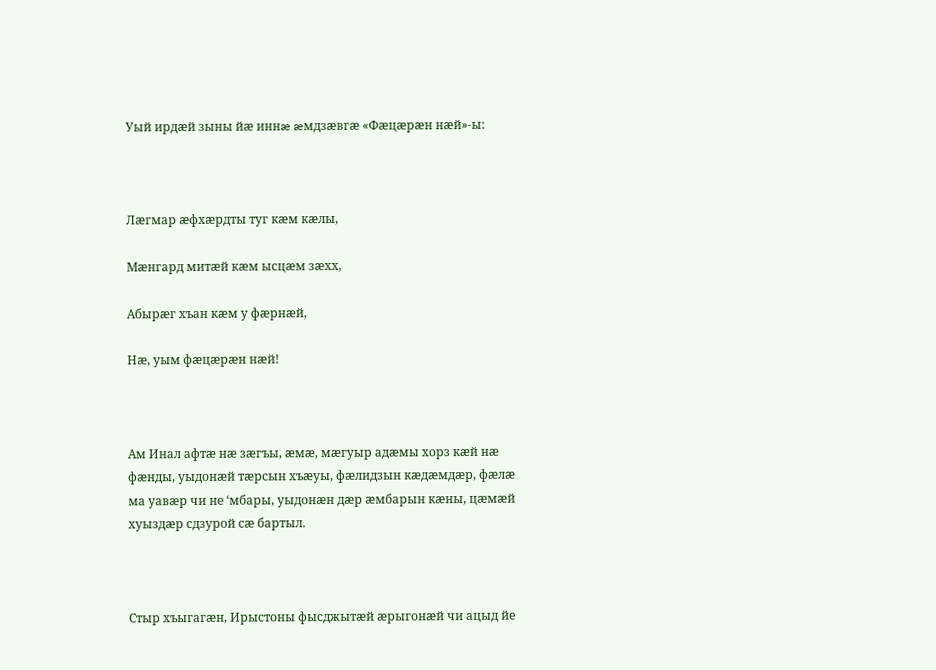Уый ирдæй зыны йæ иннæ æмдзæвгæ «Фæцæрæн нæй»-ы:



Лæгмар æфхæрдты туг кæм кæлы,

Мæнгард митæй кæм ысцæм зæхх,

Абырæг хъан кæм у фæрнæй,

Нæ, уым фæцæрæн нæй!



Ам Инал афтæ нæ зæгъы, æмæ, мæгуыр адæмы хорз кæй нæ фæнды, уыдонæй тæрсын хъæуы, фæлидзын кæдæмдæр, фæлæ ма уавæр чи не ‘мбары, уыдонæн дæр æмбарын кæны, цæмæй хуыздæр сдзурой сæ бартыл.



Стыр хъыгагæн, Ирыстоны фысджытæй æрыгонæй чи ацыд йе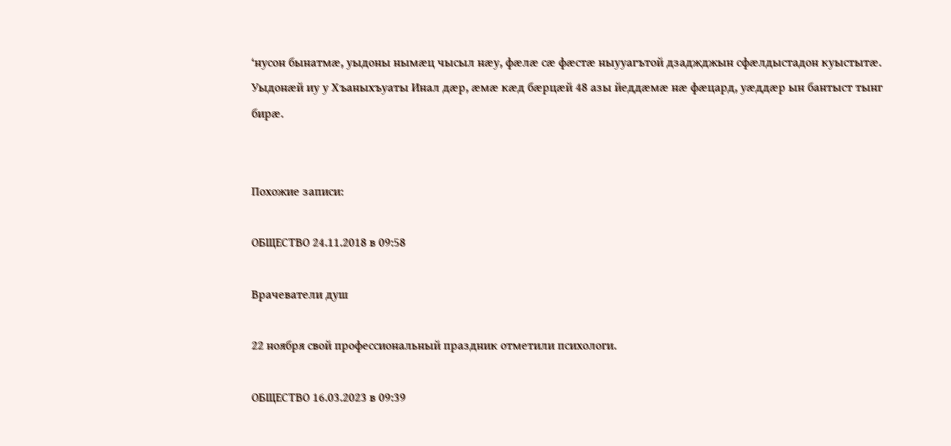‘нусон бынатмæ, уыдоны нымæц чысыл нæу, фæлæ сæ фæстæ ныууагътой дзаджджын сфæлдыстадон куыстытæ. Уыдонæй иу у Хъаныхъуаты Инал дæр, æмæ кæд бæрцæй 48 азы йеддæмæ нæ фæцард, уæддæр ын бантыст тынг бирæ.


Похожие записи:

ОБЩЕСТВО 24.11.2018 в 09:58

Врачеватели душ

22 ноября свой профессиональный праздник отметили психологи.

ОБЩЕСТВО 16.03.2023 в 09:39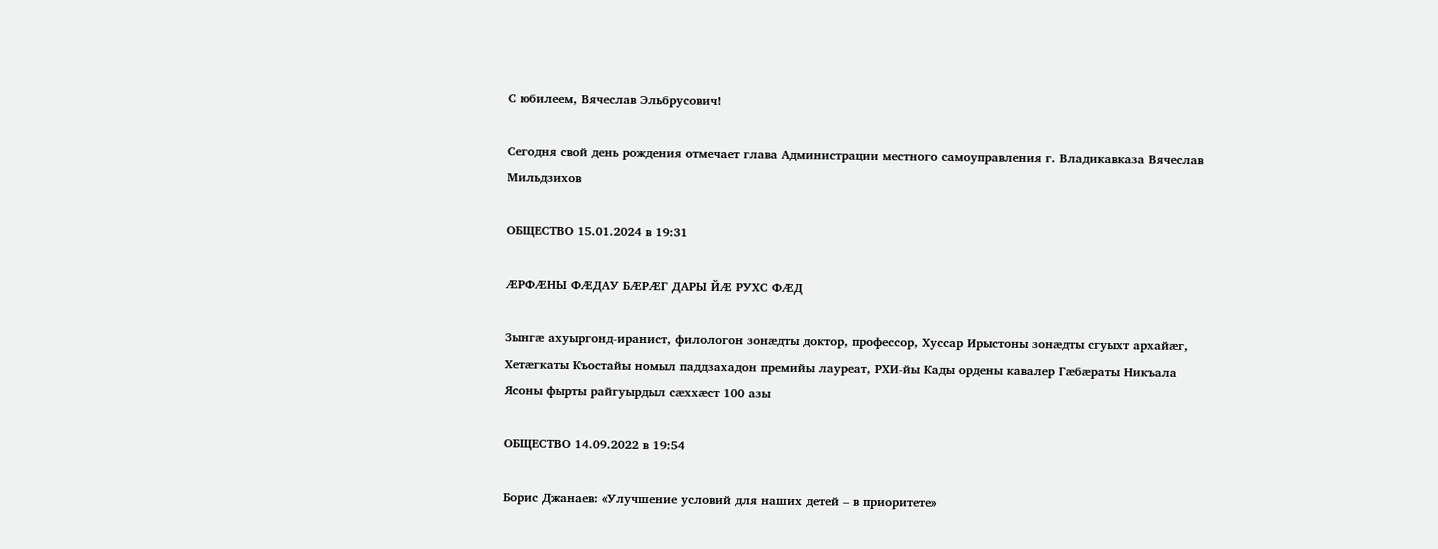С юбилеем, Вячеслав Эльбрусович!

Сегодня свой день рождения отмечает глава Администрации местного самоуправления г. Владикавказа Вячеслав Мильдзихов

ОБЩЕСТВО 15.01.2024 в 19:31

ÆРФÆНЫ ФÆДАУ БÆРÆГ ДАРЫ ЙÆ РУХС ФÆД

Зынгæ ахуыргонд-иранист, филологон зонæдты доктор, профессор, Хуссар Ирыстоны зонæдты сгуыхт архайæг, Хетæгкаты Къостайы номыл паддзахадон премийы лауреат, РХИ-йы Кады ордены кавалер Гæбæраты Никъала Ясоны фырты райгуырдыл сæххæст 100 азы

ОБЩЕСТВО 14.09.2022 в 19:54

Борис Джанаев: «Улучшение условий для наших детей – в приоритете»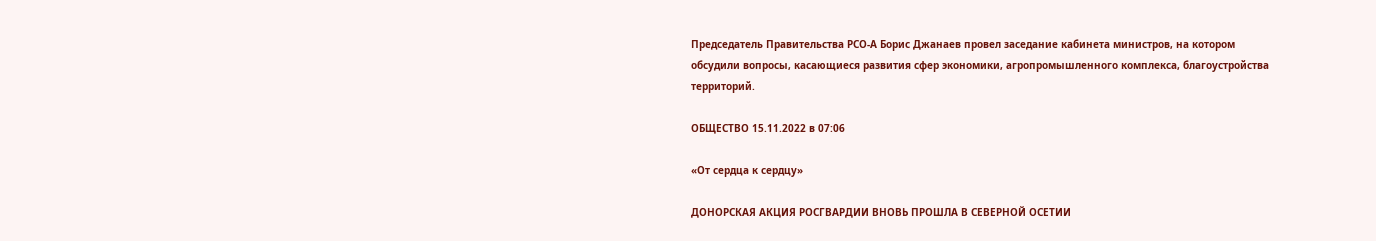Председатель Правительства РСО-А Борис Джанаев провел заседание кабинета министров, на котором обсудили вопросы, касающиеся развития сфер экономики, агропромышленного комплекса, благоустройства территорий.

ОБЩЕСТВО 15.11.2022 в 07:06

«От сердца к сердцу»

ДОНОРСКАЯ АКЦИЯ РОСГВАРДИИ ВНОВЬ ПРОШЛА В СЕВЕРНОЙ ОСЕТИИ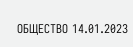ОБЩЕСТВО 14.01.2023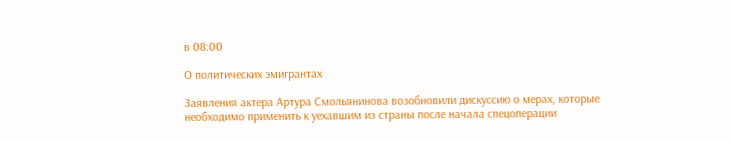в 08:00

О политических эмигрантах

Заявления актера Артура Смольянинова возобновили дискуссию о мерах, которые необходимо применить к уехавшим из страны после начала спецоперации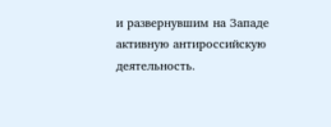и развернувшим на Западе активную антироссийскую деятельность.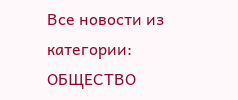Все новости из категории: ОБЩЕСТВО